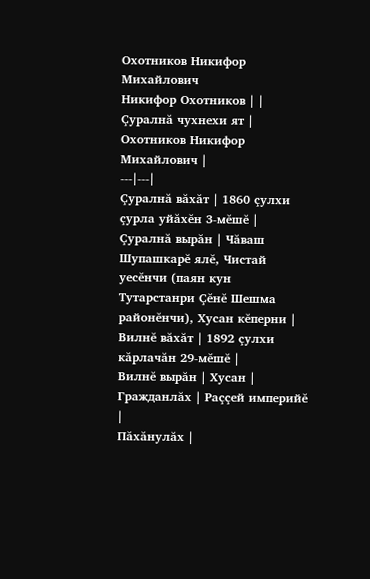Охотников Никифор Михайлович
Никифор Охотников | |
Çуралнă чухнехи ят | Охотников Никифор Михайлович |
---|---|
Çуралнă вăхăт | 1860 çулхи çурла уйăхĕн 3-мĕшĕ |
Çуралнă вырăн | Чăваш Шупашкарĕ ялĕ, Чистай уесĕнчи (паян кун Тутарстанри Çĕнĕ Шешма районĕнчи), Хусан кĕперни |
Вилнĕ вăхăт | 1892 çулхи кăрлачăн 29-мĕшĕ |
Вилнĕ вырăн | Хусан |
Гражданлăх | Раççей империйĕ |
Пăхăнулăх |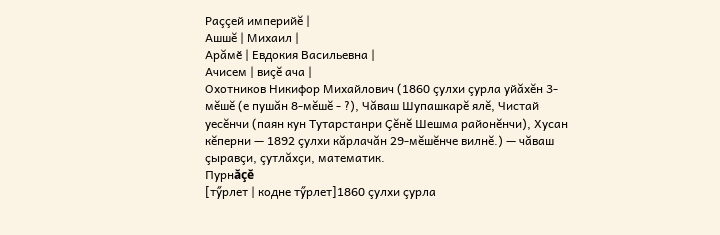Раççей империйĕ |
Ашшĕ | Михаил |
Арăмӗ | Евдокия Васильевна |
Ачисем | виçĕ ача |
Охотников Никифор Михайлович (1860 çулхи çурла уйăхĕн 3-мĕшĕ (е пушăн 8-мĕшĕ - ?), Чăваш Шупашкарĕ ялĕ, Чистай уесĕнчи (паян кун Тутарстанри Çĕнĕ Шешма районĕнчи), Хусан кĕперни — 1892 çулхи кăрлачăн 29-мĕшĕнче вилнĕ.) — чăваш çыравçи, çутлăхçи, математик.
Пурнăçĕ
[тӳрлет | кодне тӳрлет]1860 çулхи çурла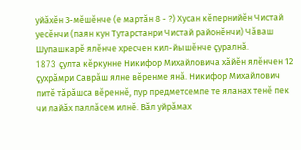уйăхĕн 3-мĕшĕнче (е мартăн 8 - ?) Хусан кĕпернийĕн Чистай уесĕнчи (паян кун Тутарстанри Чистай районĕнчи) Чăваш Шупашкарĕ ялĕнче хресчен кил-йышĕнче çуралнă.
1873 çулта кĕркунне Никифор Михайловича хăйĕн ялĕнчен 12 çухрăмри Саврăш ялне вĕренме янă. Никифор Михайлович питĕ тăрăшса вĕреннĕ, пур предметсемпе те яланах тенĕ пек чи лайăх паллăсем илнĕ. Вăл уйрăмах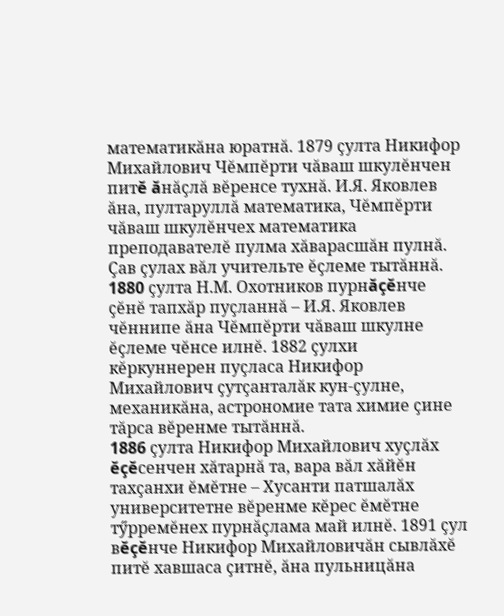математикăна юратнă. 1879 çулта Никифор Михайлович Чĕмпĕрти чăваш шкулĕнчен питĕ ăнăçлă вĕренсе тухнă. И.Я. Яковлев ăна, пултаруллă математика, Чĕмпĕрти чăваш шкулĕнчех математика преподавателĕ пулма хăварасшăн пулнă. Çав çулах вăл учительте ĕçлеме тытăннă.
1880 çулта Н.М. Охотников пурнăçĕнче çĕнĕ тапхăр пуçланнă – И.Я. Яковлев чĕннипе ăна Чĕмпĕрти чăваш шкулне ĕçлеме чĕнсе илнĕ. 1882 çулхи кĕркуннерен пуçласа Никифор Михайлович çутçанталăк кун-çулне, механикăна, астрономие тата химие çине тăрса вĕренме тытăннă.
1886 çулта Никифор Михайлович хуçлăх ĕçĕсенчен хăтарнă та, вара вăл хăйĕн тахçанхи ĕмĕтне – Хусанти патшалăх университетне вĕренме кĕрес ĕмĕтне тӳрремĕнех пурнăçлама май илнĕ. 1891 çул вĕçĕнче Никифор Михайловичăн сывлăхĕ питĕ хавшаса çитнĕ, ăна пульницăна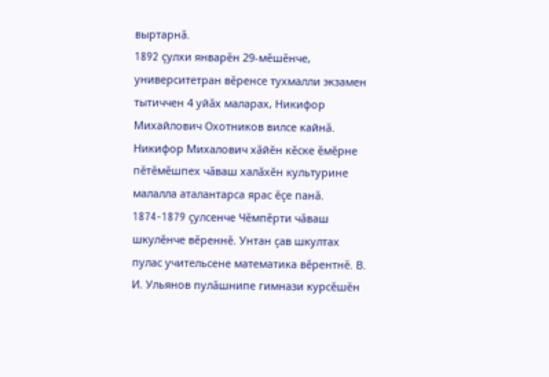выртарнă.
1892 çулхи январĕн 29-мĕшĕнче, университетран вĕренсе тухмалли экзамен тытиччен 4 уйăх маларах, Никифор Михайлович Охотников вилсе кайнă.
Никифор Михалович хăйĕн кĕске ĕмĕрне пĕтĕмĕшпех чăваш халăхĕн культурине малалла аталантарса ярас ĕçе панă.
1874-1879 çулсенче Чĕмпĕрти чăваш шкулĕнче вĕреннĕ. Унтан çав шкултах пулас учительсене математика вĕрентнĕ. В. И. Ульянов пулăшнипе гимнази курсĕшĕн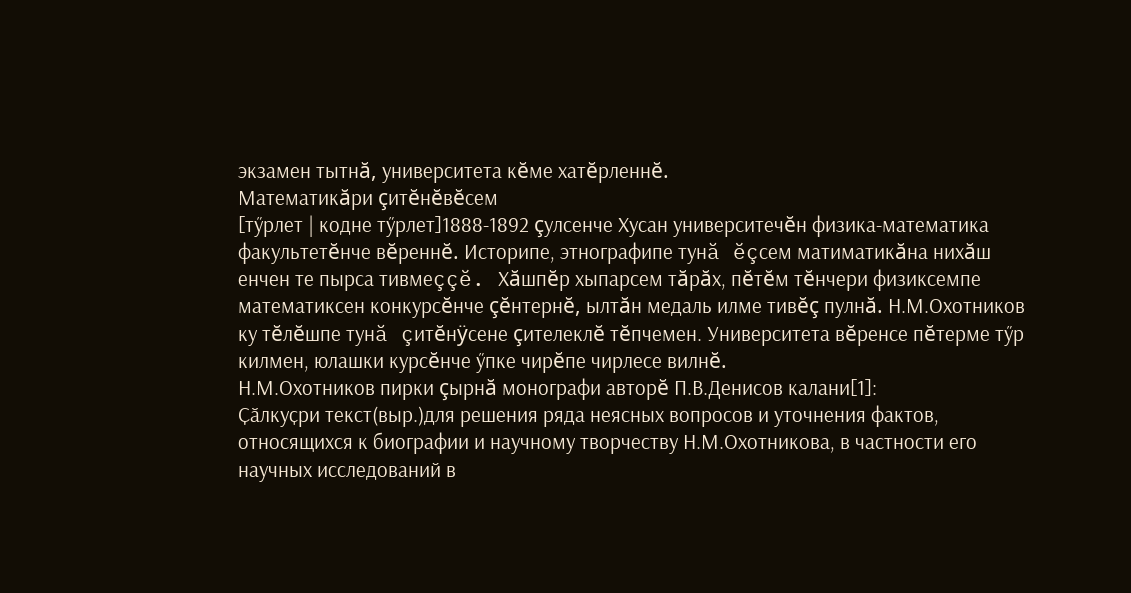экзамен тытнă, университета кĕме хатĕрленнĕ.
Математикăри çитĕнĕвĕсем
[тӳрлет | кодне тӳрлет]1888-1892 çулсенче Хусан университечĕн физика-математика факультетĕнче вĕреннĕ. Историпе, этнографипе тунă ĕçсем матиматикăна нихăш енчен те пырса тивмеççĕ. Хăшпĕр хыпарсем тăрăх, пĕтĕм тĕнчери физиксемпе математиксен конкурсĕнче çĕнтернĕ, ылтăн медаль илме тивĕç пулнă. Н.М.Охотников ку тĕлĕшпе тунă çитĕнÿсене çителеклĕ тĕпчемен. Университета вĕренсе пĕтерме тӳр килмен, юлашки курсĕнче ӳпке чирĕпе чирлесе вилнĕ.
Н.М.Охотников пирки çырнă монографи авторĕ П.В.Денисов калани[1]:
Ҫӑлкуҫри текст(выр.)для решения ряда неясных вопросов и уточнения фактов, относящихся к биографии и научному творчеству Н.М.Охотникова, в частности его научных исследований в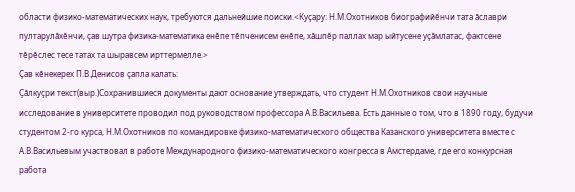области физико-математических наук, требуются дальнейшие поиски.<Куçару: Н.М.Охотников биографийĕнчи тата ăславри пултарулăхĕнчи, çав шутра физика-математика енĕпе тĕпченисем енĕпе, хăшпĕр паллах мар ыйтусене уçăмлатас, фактсене тĕрĕслес тесе татах та шыравсем ирттермелле.>
Çав кĕнекерех П.В.Денисов çапла калать:
Ҫӑлкуҫри текст(выр.)Сохранившиеся документы дают основание утверждать, что студент Н.М.Охотников свои научные исследование в университете проводил под руководством профессора А.В.Васильева. Есть данные о том, что в 1890 году, будучи студентом 2-го курса, Н.М.Охотников по командировке физико-математического общества Казанского университета вместе с А.В.Васильевым участвовал в работе Международного физико-математического конгресса в Амстердаме, где его конкурсная работа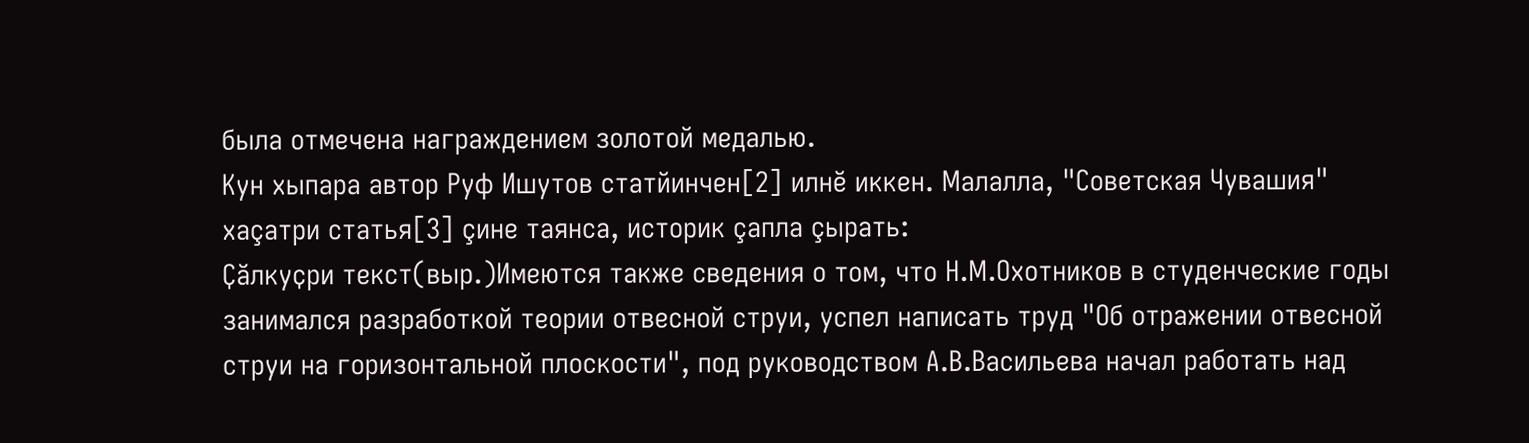была отмечена награждением золотой медалью.
Кун хыпара автор Руф Ишутов статйинчен[2] илнĕ иккен. Малалла, "Советская Чувашия" хаçатри статья[3] çине таянса, историк çапла çырать:
Ҫӑлкуҫри текст(выр.)Имеются также сведения о том, что Н.М.Охотников в студенческие годы занимался разработкой теории отвесной струи, успел написать труд "Об отражении отвесной струи на горизонтальной плоскости", под руководством А.В.Васильева начал работать над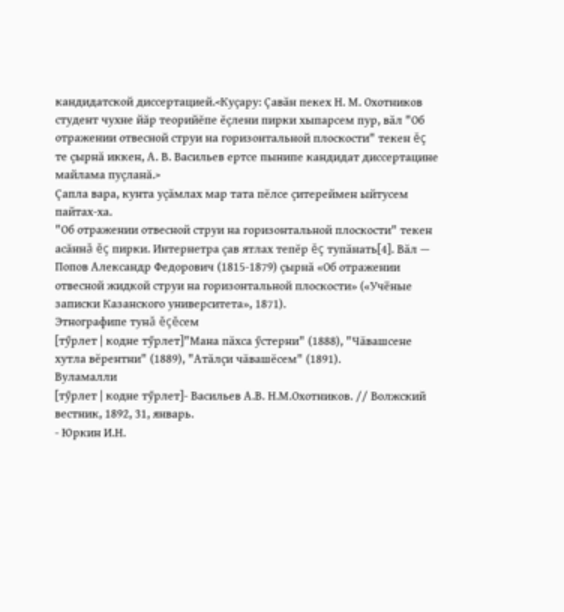кандидатской диссертацией.<Куçару: Çавăн пекех Н. М. Охотников студент чухне йăр теорийĕпе ĕçлени пирки хыпарсем пур, вăл "Об отражении отвесной струи на горизонтальной плоскости" текен ĕç те çырнă иккен, А. В. Васильев ертсе пынипе кандидат диссертацине майлама пуçланă.>
Çапла вара, кунта уçăмлах мар тата пĕлсе çитереймен ыйтусем пайтах-ха.
"Об отражении отвесной струи на горизонтальной плоскости" текен асăннă ĕç пирки. Интернетра çав ятлах тепĕр ĕç тупăнать[4]. Вăл — Попов Александр Федорович (1815-1879) çырнă «Об отражении отвесной жидкой струи на горизонтальной плоскости» («Учёные записки Казанского университета», 1871).
Этнографипе тунă ĕçĕсем
[тӳрлет | кодне тӳрлет]"Мана пăхса ӳстерни" (1888), "Чăвашсене хутла вĕрентни" (1889), "Атăлçи чăвашĕсем" (1891).
Вуламалли
[тӳрлет | кодне тӳрлет]- Васильев А.В. Н.М.Охотников. // Волжский вестник, 1892, 31, январь.
- Юркин И.Н.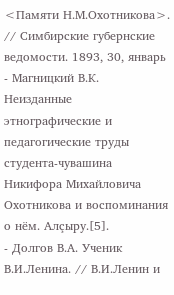<Памяти Н.М.Охотникова>. // Симбирские губернские ведомости. 1893, 30, январь
- Магницкий В.К. Неизданные этнографические и педагогические труды студента-чувашина Никифора Михайловича Охотникова и воспоминания о нём. Алçыру.[5].
- Долгов В.А. Ученик В.И.Ленина. // В.И.Ленин и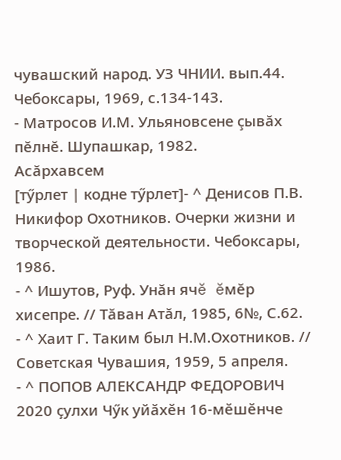чувашский народ. УЗ ЧНИИ. вып.44. Чебоксары, 1969, с.134-143.
- Матросов И.М. Ульяновсене çывăх пĕлнĕ. Шупашкар, 1982.
Асăрхавсем
[тӳрлет | кодне тӳрлет]- ^ Денисов П.В. Никифор Охотников. Очерки жизни и творческой деятельности. Чебоксары, 1986.
- ^ Ишутов, Руф. Унăн ячĕ ĕмĕр хисепре. // Тăван Атăл, 1985, 6№, С.62.
- ^ Хаит Г. Таким был Н.М.Охотников. // Советская Чувашия, 1959, 5 апреля.
- ^ ПОПОВ АЛЕКСАНДР ФЕДОРОВИЧ 2020 ҫулхи Чӳк уйӑхӗн 16-мӗшӗнче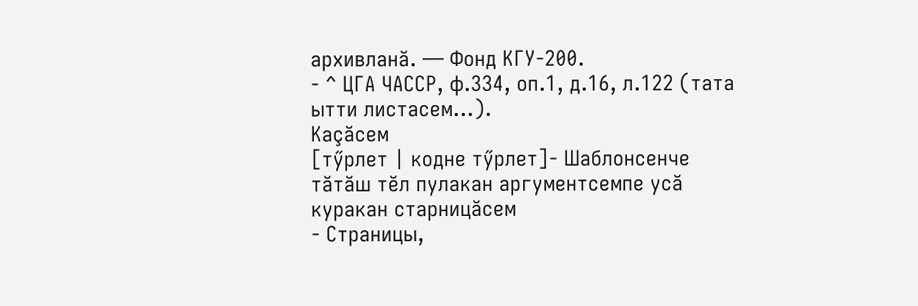архивланӑ. — Фонд КГУ-200.
- ^ ЦГА ЧАССР, ф.334, оп.1, д.16, л.122 (тата ытти листасем...).
Каçăсем
[тӳрлет | кодне тӳрлет]- Шаблонсенче тӑтӑш тӗл пулакан аргументсемпе усӑ куракан старницӑсем
- Страницы,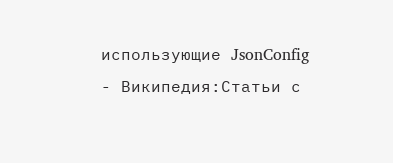использующие JsonConfig
- Википедия:Статьи с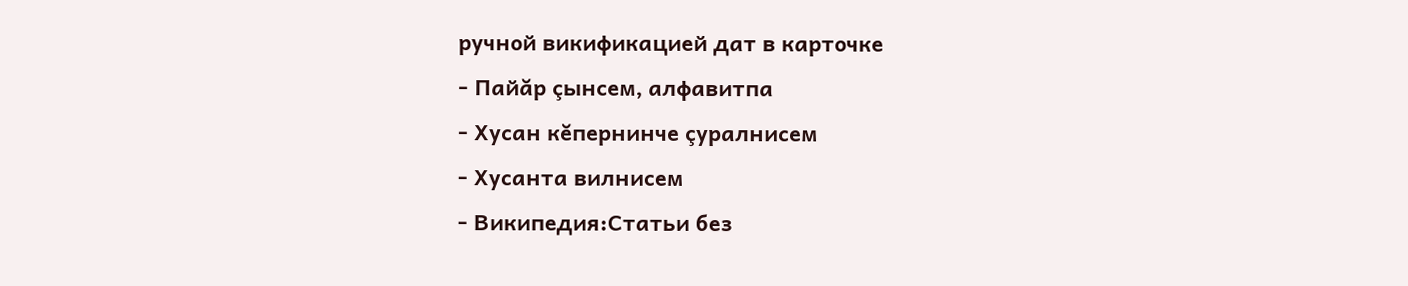ручной викификацией дат в карточке
- Пайăр çынсем, алфавитпа
- Хусан кĕпернинче çуралнисем
- Хусанта вилнисем
- Википедия:Статьи без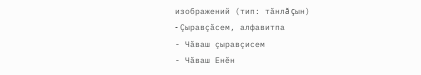изображений (тип: тăнлă çын)
- Çыравçăсем, алфавитпа
- Чăваш çыравçисем
- Чăваш Енĕн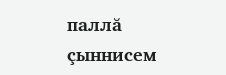паллă çыннисем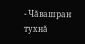- Чăвашран тухнă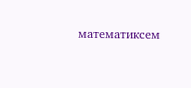математиксем